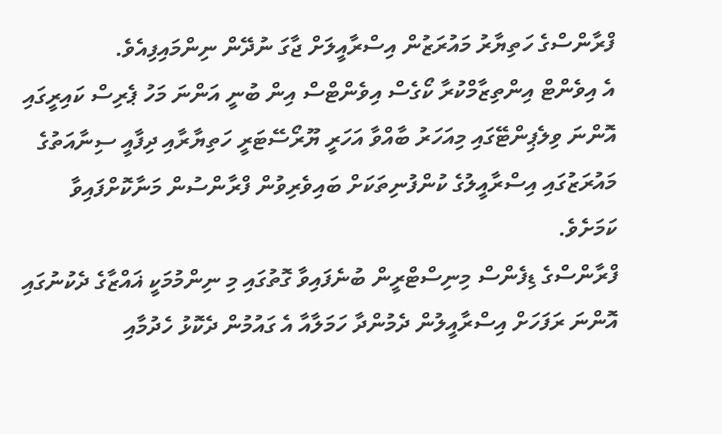ފްރާންސްގެ ހަތިޔާރު މައުރަޒުން އިސްރާއީލަށް ޖާގަ ނުދޭން ނިންމައިފިއެވެ.
އެ އިވެންޓް އިންތިޒާމްކުރާ ކޯގެސް އިވެންޓްސް އިން ބުނީ އަންނަ މަހު ޕެރިސް ކައިރީގައި އޮންނަ ވިލެޕިންޓޭގައި މިއަހަރު ބާއްވާ އަހަރީ ޔޫރޯސޭޓަރީ ހަތިޔާރާއި ދިފާއީ ސިނާއަތުގެ މައުރަޒުގައި އިސްރާއީލުގެ ކުންފުނިތަކަށް ބައިވެރިވުން ފްރާންސުން މަނާކޮށްފައިވާ ކަމަށެވެ.
ފްރާންސްގެ ޑިފެންސް މިނިސްޓްރީން ބުނެފައިވާ ގޮތުގައި މި ނިންމުމަކީ ޣައްޒާގެ ދެކުނުގައި އޮންނަ ރަފަހަށް އިސްރާއީލުން ދެމުންދާ ހަމަލާއާ އެ ގައުމުން ދެކޮޅު ހެދުމާއި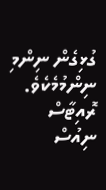ގުޅިގެން ނިންމި ނިންމުމެކެވެ.
ރޮއިޓާސް ނިއުސް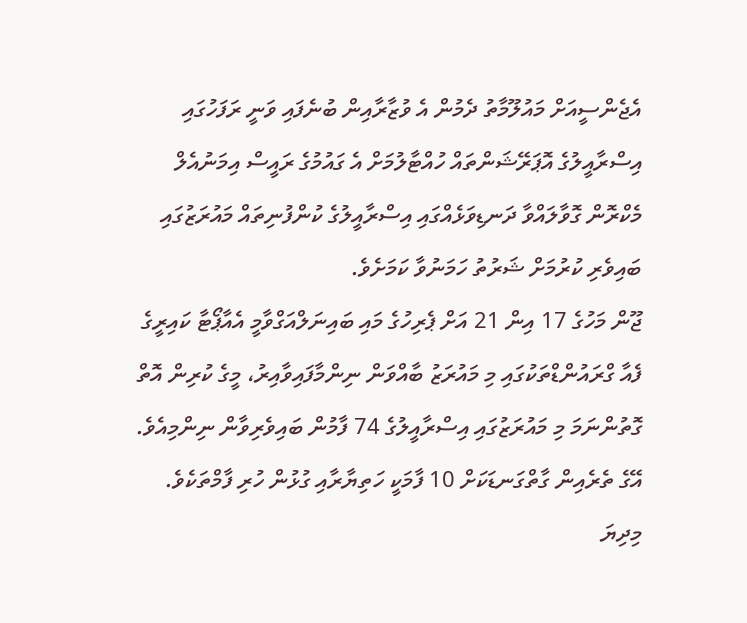އެޖެންސީއަށް މައުލޫމާތު ދެމުން އެ ވުޒާރާއިން ބުނެފައި ވަނީ ރަފަހުގައި އިސްރާއީލުގެ އޮޕަރޭޝަންތައް ހުއްޓާލުމަށް އެ ގައުމުގެ ރައީސް އިމަނުއެލް މެކްރޮން ގޮވާލައްވާ ދަނޑިވަޅެއްގައި އިސްރާއީލުގެ ކުންފުނިތައް މައުރަޒުގައި ބައިވެރި ކުރުމަށް ޝަރުތު ހަމަނުވާ ކަމަށެވެ.
ޖޫން މަހުގެ 17 އިން 21 އަށް ޕެރިހުގެ މައި ބައިނަލްއަގްވާމީ އެއާޕޯޓާ ކައިރީގެ ފެއާ ގްރައުންޑްތަކުގައި މި މައުރަޒު ބާއްވަން ނިންމާފައިވާއިރު، މީގެ ކުރިން އޮތް ގޮތުންނަމަ މި މައުރަޒުގައި އިސްރާއީލުގެ 74 ފާމުން ބައިވެރިވާން ނިންމިއެވެ. އޭގެ ތެރެއިން ގާތްގަނޑަކަށް 10 ފާމަކީ ހަތިޔާރާއި ގުޅުން ހުރި ފާމްތަކެވެ.
މިދިޔަ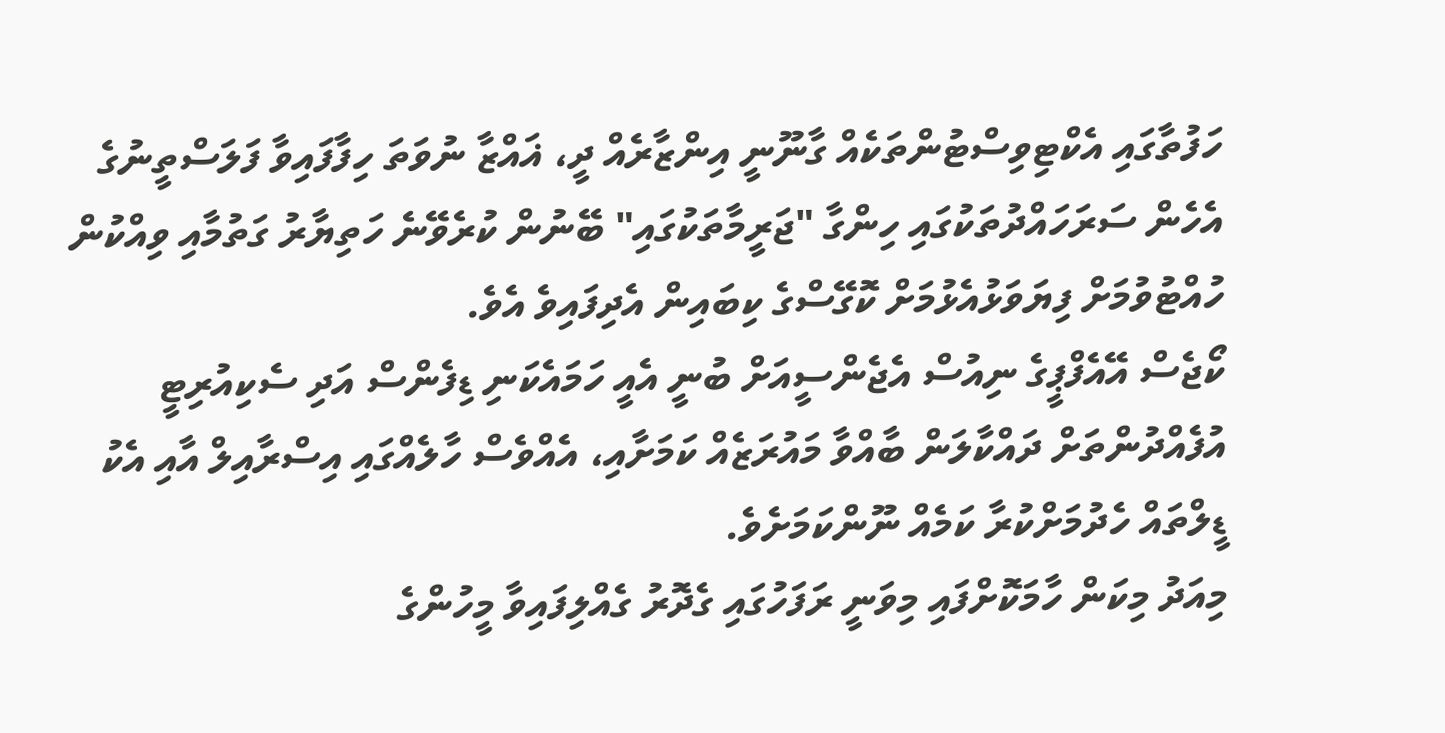ހަފުތާގައި އެކްޓިވިސްޓުންތަކެއް ގާނޫނީ އިންޒާރެއް ދީ، ޣައްޒާ ނުވަތަ ހިފާފައިވާ ފަލަސްތީނުގެ އެހެން ސަރަހައްދުތަކުގައި ހިންގާ "ޖަރީމާތަކުގައި" ބޭނުން ކުރެވޭނެ ހަތިޔާރު ގަތުމާއި ވިއްކުން ހުއްޓުވުމަށް ފިޔަވަޅުއެޅުމަށް ކޮގޭސްގެ ކިބައިން އެދިފައިވެ އެވެ.
ކޯޖެސް އޭއެފްޕީގެ ނިއުސް އެޖެންސީއަށް ބުނީ އެއީ ހަމައެކަނި ޑިފެންސް އަދި ސެކިއުރިޓީ އުފެއްދުންތަށް ދައްކާލަން ބާއްވާ މައުރަޒެއް ކަމަށާއި، އެއްވެސް ހާލެއްގައި އިސްރާއިލް އާއި އެކު ޑީލްތައް ހެދުމަށްކުރާ ކަމެއް ނޫންކަމަށެވެ.
މިއަދު މިކަން ހާމަކޮށްފައި މިވަނީ ރަފަހުގައި ގެދޮރު ގެއްލިފައިވާ މީހުންގެ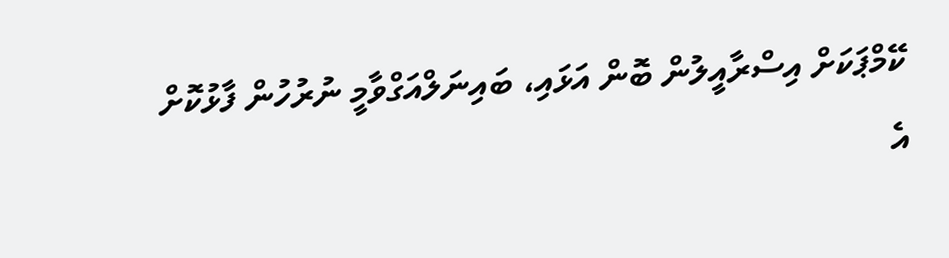ކޭމްޕަކަށް އިސްރާއީލުން ބޮން އަޅައި، ބައިނަލްއަގްވާމީ ނުރުހުން ފާޅުކޮށް އެ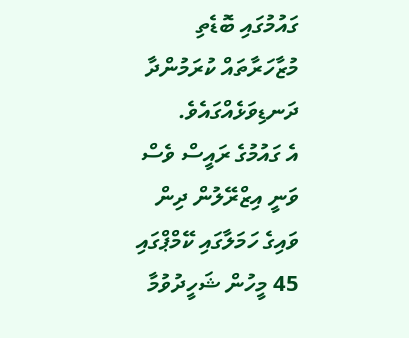ގައުމުގައި ބޮޑެތި މުޒާހަރާތައް ކުރަމުންދާ ދަނޑިވަޅެއްގައެވެ.
އެ ގައުމުގެ ރައީސް ވެސް ވަނީ އިޒްރޭލުން ދިން ވައިގެ ހަމަލާގައި ކޭމްޕްގައި 45 މީހުން ޝަހީދުވުމާ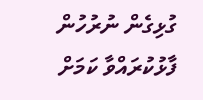ގުޅިގެން ނުރުހުން ފާޅުކުރައްވާ ކަމަށް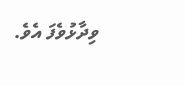ވިދާޅުވެފަ އެވެ.